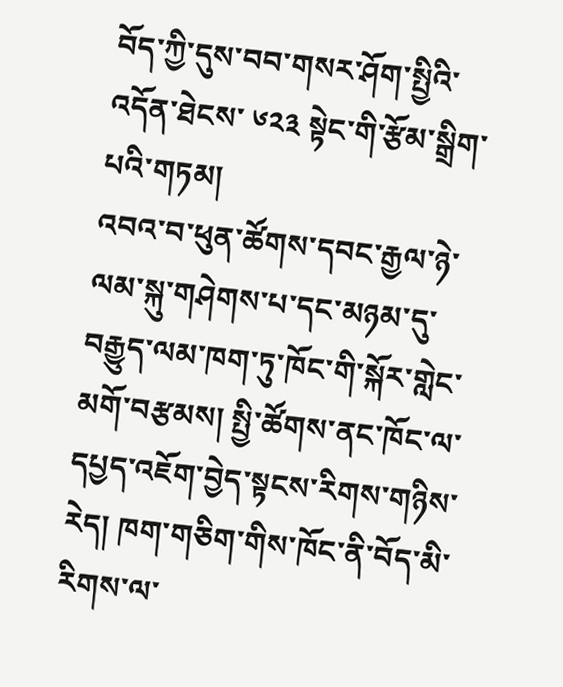བོད་ཀྱི་དུས་བབ་གསར་ཤོག་སྤྱིའི་འདོན་ཐེངས་ ༦༢༣ སྟེང་གི་རྩོམ་སྒྲིག་པའི་གཏམ།
འབའ་བ་ཕུན་ཚོགས་དབང་རྒྱལ་ཉེ་ལམ་སྐུ་གཤེགས་པ་དང་མཉམ་དུ་བརྒྱུད་ལམ་ཁག་ཏུ་ཁོང་གི་སྐོར་གླེང་མགོ་བརྩམས། སྤྱི་ཚོགས་ནང་ཁོང་ལ་དཔྱད་འཇོག་བྱེད་སྟངས་རིགས་གཉིས་རེད། ཁག་གཅིག་གིས་ཁོང་ནི་བོད་མི་རིགས་ལ་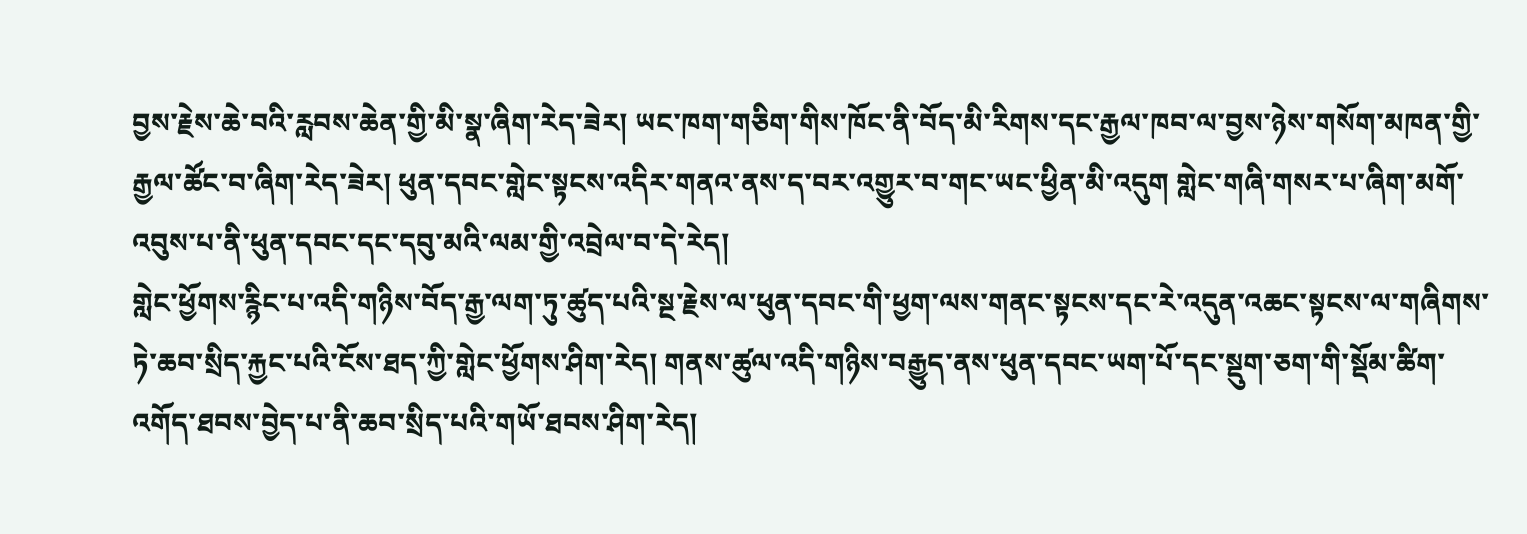བྱས་རྗེས་ཆེ་བའི་རླབས་ཆེན་གྱི་མི་སྣ་ཞིག་རེད་ཟེར། ཡང་ཁག་གཅིག་གིས་ཁོང་ནི་བོད་མི་རིགས་དང་རྒྱལ་ཁབ་ལ་བྱས་ཉེས་གསོག་མཁན་གྱི་རྒྱལ་ཚོང་བ་ཞིག་རེད་ཟེར། ཕུན་དབང་གླེང་སྟངས་འདིར་གནའ་ནས་ད་བར་འགྱུར་བ་གང་ཡང་ཕྱིན་མི་འདུག གླེང་གཞི་གསར་པ་ཞིག་མགོ་འབུས་པ་ནི་ཕུན་དབང་དང་དབུ་མའི་ལམ་གྱི་འབྲེལ་བ་དེ་རེད།
གླེང་ཕྱོགས་རྙིང་པ་འདི་གཉིས་བོད་རྒྱ་ལག་ཏུ་ཚུད་པའི་སྔ་རྗེས་ལ་ཕུན་དབང་གི་ཕྱག་ལས་གནང་སྟངས་དང་རེ་འདུན་འཆང་སྟངས་ལ་གཞིགས་ཏེ་ཆབ་སྲིད་རྐྱང་པའི་ངོས་ཐད་ཀྱི་གླེང་ཕྱོགས་ཤིག་རེད། གནས་ཚུལ་འདི་གཉིས་བརྒྱུད་ནས་ཕུན་དབང་ཡག་པོ་དང་སྡུག་ཅག་གི་སྡོམ་ཚིག་འགོད་ཐབས་བྱེད་པ་ནི་ཆབ་སྲིད་པའི་གཡོ་ཐབས་ཤིག་རེད།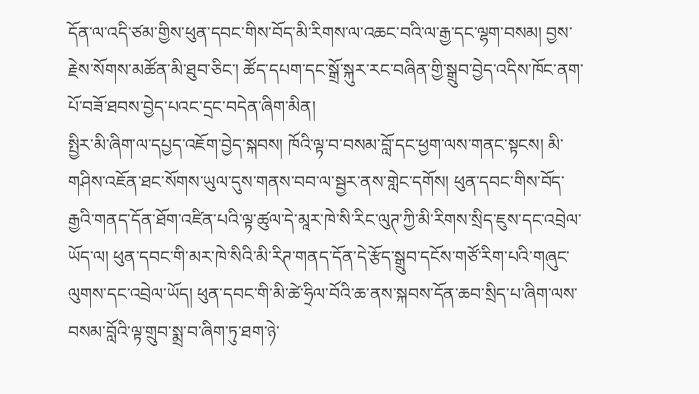དོན་ལ་འདི་ཙམ་གྱིས་ཕུན་དབང་གིས་བོད་མི་རིགས་ལ་འཆང་བའི་ལ་རྒྱ་དང་ལྷག་བསམ། བྱས་རྗེས་སོགས་མཚོན་མི་ཐུབ་ཅིང་། ཚོད་དཔག་དང་སྒྲོ་སྐུར་རང་བཞིན་གྱི་སྒྲུབ་བྱེད་འདིས་ཁོང་ནག་པོ་བཟོ་ཐབས་བྱེད་པའང་དྲང་བདེན་ཞིག་མིན།
སྤྱིར་མི་ཞིག་ལ་དཔྱད་འཇོག་བྱེད་སྐབས། ཁོའི་ལྟ་བ་བསམ་བློ་དང་ཕྱག་ལས་གནང་སྟངས། མི་གཤིས་འཇོན་ཐང་སོགས་ཡུལ་དུས་གནས་བབ་ལ་སྦྱར་ནས་གླེང་དགོས། ཕུན་དབང་གིས་བོད་རྒྱའི་གནད་དོན་ཐོག་འཛིན་པའི་ལྟ་ཚུལ་དེ་མཱར་ཁེ་སི་རིང་ལུཊ་ཀྱི་མི་རིགས་སྲིད་ཇུས་དང་འབྲེལ་ཡོད་ལ། ཕུན་དབང་གི་མར་ཁེ་སིའི་མི་རིཊ་གནད་དོན་དེ་རྩོད་སྒྲུབ་དངོས་གཙོ་རིག་པའི་གཞུང་ལུགས་དང་འབྲེལ་ཡོད། ཕུན་དབང་གི་མི་ཚེ་ཧྲིལ་བོའི་ཆ་ནས་སྐབས་དོན་ཆབ་སྲིད་པ་ཞིག་ལས་བསམ་བློའི་ལྟ་གྲུབ་སྨྲ་བ་ཞིག་ཏུ་ཐག་ཉེ་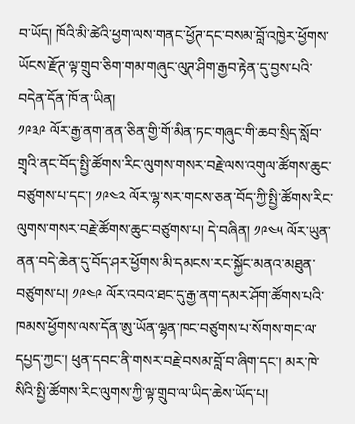བ་ཡོད། ཁོའི་མི་ཚེའི་ཕྱག་ལས་གནང་ཕྱོཊ་དང་བསམ་བློ་འཁྱེར་ཕྱོགས་ཡོངས་རྫོཊ་ལྟ་གྲུབ་ཅིག་གམ་གཞུང་ལུཊ་ཤིག་རྒྱབ་རྟེན་དུ་བྱས་པའི་བདེན་དོན་ཁོ་ན་ཡིན།
༡༩༣༩ ལོར་རྒྱ་ནག་ནན་ཅིན་གྱི་གོ་མིན་ཏང་གཞུང་གི་ཆབ་སྲིད་སློབ་གྲྭའི་ནང་བོད་སྤྱི་ཚོགས་རིང་ལུགས་གསར་བརྗེ་ལས་འགུལ་ཚོགས་ཆུང་བཙུགས་པ་དང་། ༡༩༤༢ ལོར་ལྷ་སར་གངས་ཅན་བོད་ཀྱི་སྤྱི་ཚོགས་རིང་ལུགས་གསར་བརྗེ་ཚོགས་ཆུང་བཙུགས་པ། དེ་བཞིན། ༡༩༤༥ ལོར་ཡུན་ནན་བདེ་ཆེན་དུ་བོད་ཤར་ཕྱོགས་མི་དམངས་རང་སྐྱོང་མནའ་མཐུན་བཙུགས་པ། ༡༩༤༩ ལོར་འབའ་ཐང་དུ་རྒྱ་ནག་དམར་ཤོག་ཚོགས་པའི་ཁམས་ཕྱོགས་ལས་དོན་ཨུ་ཡོན་ལྷན་ཁང་བཙུགས་པ་སོགས་གང་ལ་དཔྱད་ཀྱང་། ཕུན་དབང་ནི་གསར་བརྗེ་བསམ་བློ་བ་ཞིག་དང་། མར་ཁེ་སིའི་སྤྱི་ཚོགས་རིང་ལུགས་ཀྱི་ལྟ་གྲུབ་ལ་ཡིད་ཆེས་ཡོད་པ།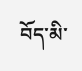བོད་མི་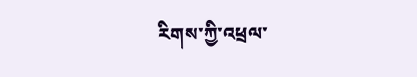རིགས་ཀྱི་འཕྲལ་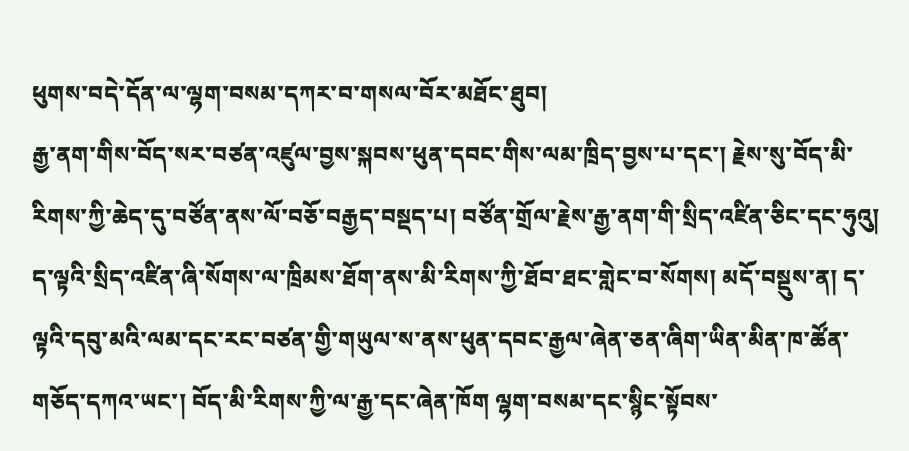ཕུགས་བདེ་དོན་ལ་ལྷག་བསམ་དཀར་བ་གསལ་བོར་མཐོང་ཐུབ།
རྒྱ་ནག་གིས་བོད་སར་བཙན་འཛུལ་བྱས་སྐབས་ཕུན་དབང་གིས་ལམ་ཁྲིད་བྱས་པ་དང་། རྗེས་སུ་བོད་མི་རིགས་ཀྱི་ཆེད་དུ་བཙོན་ནས་ལོ་བཅོ་བརྒྱད་བསྡད་པ། བཙོན་གྲོལ་རྗེས་རྒྱ་ནག་གི་སྲིད་འཛིན་ཅིང་དང་ཧུའུ། ད་ལྟའི་སྲིད་འཛིན་ཞི་སོགས་ལ་ཁྲིམས་ཐོག་ནས་མི་རིགས་ཀྱི་ཐོབ་ཐང་གླེང་བ་སོགས། མདོ་བསྡུས་ན། ད་ལྟའི་དབུ་མའི་ལམ་དང་རང་བཙན་གྱི་གཡུལ་ས་ནས་ཕུན་དབང་རྒྱལ་ཞེན་ཅན་ཞིག་ཡིན་མིན་ཁ་ཚོན་གཅོད་དཀའ་ཡང་། བོད་མི་རིགས་ཀྱི་ལ་རྒྱ་དང་ཞེན་ཁོག ལྷག་བསམ་དང་སྙིང་སྟོབས་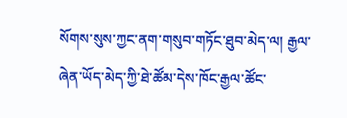སོགས་སུས་ཀྱང་ནག་གསུབ་གཏོང་ཐུབ་མེད་ལ། རྒྱལ་ཞེན་ཡོད་མེད་ཀྱི་ཐེ་ཚོམ་དེས་ཁོང་རྒྱལ་ཚོང་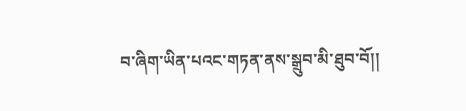བ་ཞིག་ཡིན་པའང་གཏན་ནས་སྒྲུབ་མི་ཐུབ་བོ།།